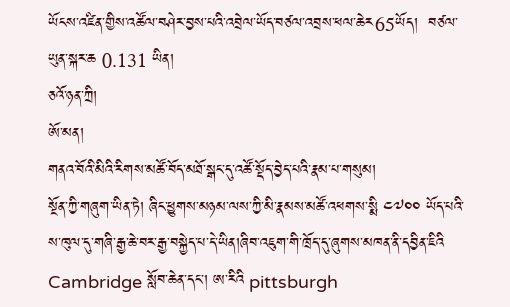ཡོངས་འཛིན་གྱིས་འཚོལ་བཤེར་བྱས་པའི་འབྲེལ་ཡོད་བཙལ་འབྲས་ཕལ་ཆེར65ཡོད།  བཙལ་ཡུན་སྐར་ཆ 0.131 ཡིན།
ཅའོ་ཉན་ཀྲི།
ཨོ་མན།
གནའ་བོའི་མིའི་རིགས་མཚོ་བོད་མཐོ་སྒང་དུ་འཚོ་སྡོད་བྱེད་པའི་རྣམ་པ་གསུམ།
སྔོན་ཀྱི་གཞུག་ཡིན་ཏེ། ཞིང་ཕྱུགས་མཉམ་ལས་ཀྱི་མི་རྣམས་མཚོ་འཕགས་སྨི ༤༧༠༠ ཡོད་པའི་ས་ཁུལ་དུ་གཞི་རྒྱ་ཆེ་བར་རྒྱ་བསྐྱེད་པ་དེ་ཡིན།ཞིབ་འཇུག་གི་ཁྲོད་དུ་ཞུགས་མཁན་ནི་དབྱིན་ཇིའི Cambridge སློབ་ཆེན་དང་། ཨ་རིའི pittsburgh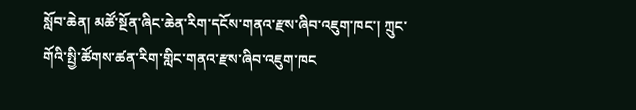སློབ་ཆེན། མཚོ་སྔོན་ཞིང་ཆེན་རིག་དངོས་གནའ་རྫས་ཞིབ་འཇུག་ཁང་། ཀྲུང་གོའི་སྤྱི་ཚོགས་ཚན་རིག་གླིང་གནའ་རྫས་ཞིབ་འཇུག་ཁང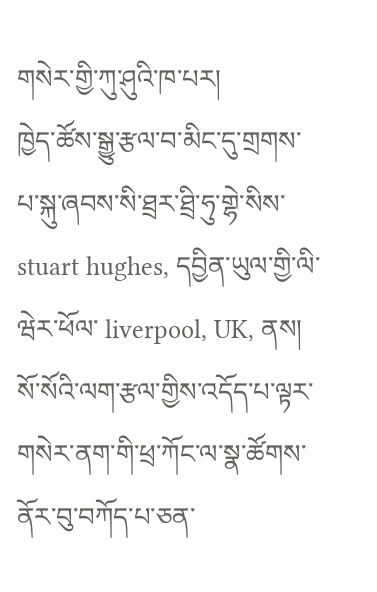གསེར་གྱི་ཀུ་ཤུའི་ཁ་པར།
ཁྱེད་ཚོས་སྒྱུ་རྩལ་བ་མིང་དུ་གྲགས་པ་སྐུ་ཞབས་སི་ཐྲར་ཐྲི་ཧུ་གྷེ་སིས་ stuart hughes, དབྱིན་ཡུལ་གྱི་ལི་ཝེར་ཕོལ་ liverpool, UK, ནས། སོ་སོའི་ལག་རྩལ་གྱིས་འདོད་པ་ལྟར་གསེར་ནག་གི་ཕྲ་ཀོང་ལ་སྣ་ཚོགས་ནོར་བུ་བཀོད་པ་ཅན་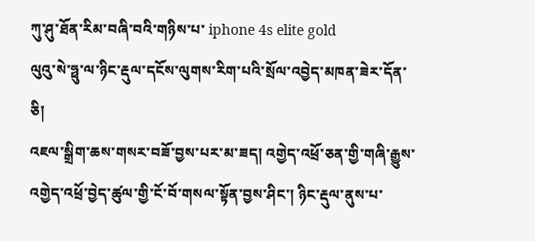ཀུ་ཤུ་ཐོན་རིམ་བཞི་བའི་གཉིས་པ་ iphone 4s elite gold
ལུའུ་སེ་ཧྥུ་ལ་ཉིང་རྡུལ་དངོས་ལུགས་རིག་པའི་སྲོལ་འབྱེད་མཁན་ཟེར་དོན་ཅི།
འཇལ་སྒྲིག་ཆས་གསར་བཟོ་བྱས་པར་མ་ཟད། འགྱེད་འཕྲོ་ཅན་གྱི་གཞི་རྒྱུས་འགྱེད་འཕྲོ་བྱེད་ཚུལ་གྱི་ངོ་བོ་གསལ་སྟོན་བྱས་ཤིང་། ཉིང་རྡུལ་ནུས་པ་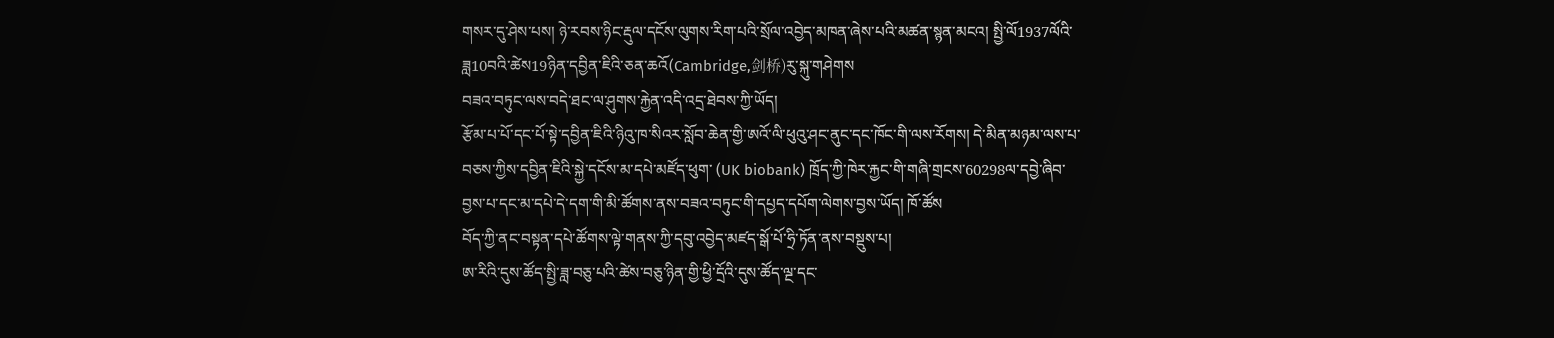གསར་དུ་ཤེས་པས། ཉེ་རབས་ཉིང་རྡུལ་དངོས་ལུགས་རིག་པའི་སྲོལ་འབྱེད་མཁན་ཞེས་པའི་མཚན་སྙན་མངའ། སྤྱི་ལོ1937ལོའི་ཟླ10བའི་ཚེས19ཉིན་དབྱིན་ཇིའི་ཅན་ཆའོ(Cambridge,剑桥)རུ་སྐུ་གཤེགས
བཟའ་བཏུང་ལས་བདེ་ཐང་ལ་ཤུགས་རྐྱེན་འདི་འདྲ་ཐེབས་ཀྱི་ཡོད།
རྩོམ་པ་པོ་དང་པོ་སྟེ་དབྱིན་ཇིའི་ཉིའུ་ཁ་སིའར་སློབ་ཆེན་གྱི་ཨའོ་ལི་ཕུའུ་ཤང་ནུང་དང་ཁོང་གི་ལས་རོགས། དེ་མིན་མཉམ་ལས་པ་བཅས་ཀྱིས་དབྱིན་ཇིའི་སྐྱེ་དངོས་མ་དཔེ་མཛོད་ཕུག་ (UK biobank) ཁྲོད་ཀྱི་ཁེར་རྐྱང་གི་གཞི་གྲངས་60298ལ་དབྱེ་ཞིབ་བྱས་པ་དང་མ་དཔེ་དེ་དག་གི་མི་ཚོགས་ནས་བཟའ་བཏུང་གི་དཔྱད་དཔོག་ལེགས་བྱས་ཡོད། ཁོ་ཚོས
བོད་ཀྱི་ནང་བསྟན་དཔེ་ཚོགས་ལྟེ་གནས་ཀྱི་དབུ་འབྱེད་མཛད་སྒོ་པོ་ཧྲི་ཏོན་ནས་བསྡུས་པ།
ཨ་རིའི་དུས་ཚོད་སྤྱི་ཟླ་བཅུ་པའི་ཚེས་བཅུ་ཉིན་གྱི་ཕྱི་དྲོའི་དུས་ཚོད་ལྔ་དང་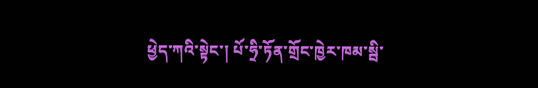ཕྱེད་ཀའི་སྟེང་། པོ་ཧྲི་ཏོན་གྲོང་ཁྱེར་ཁམ་སྦི་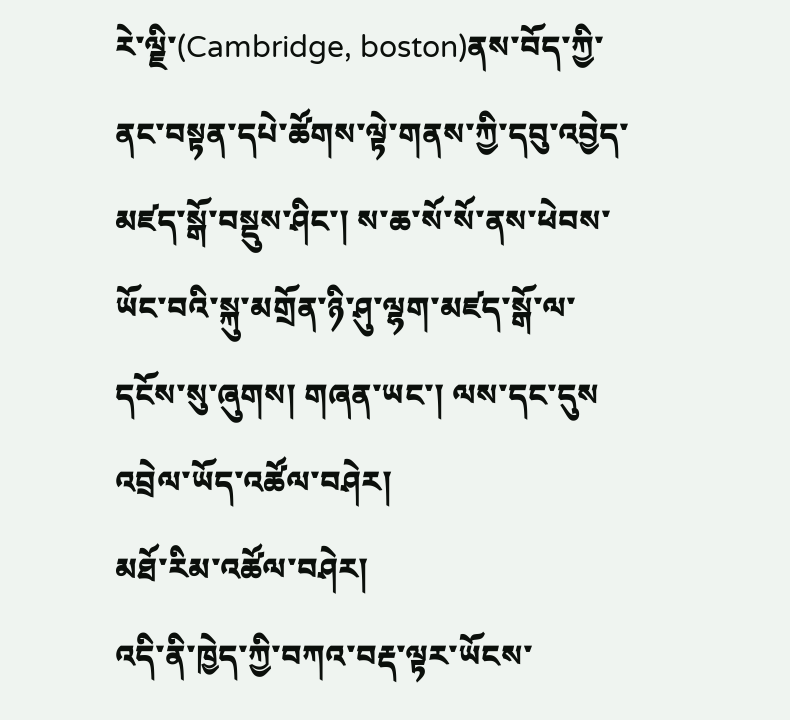རེ་ལྗི་(Cambridge, boston)ནས་བོད་ཀྱི་ནང་བསྟན་དཔེ་ཚོགས་ལྟེ་གནས་ཀྱི་དབུ་འབྱེད་མཛད་སྒོ་བསྡུས་ཤིང་། ས་ཆ་སོ་སོ་ནས་ཕེབས་ཡོང་བའི་སྐུ་མགྲོན་ཉི་ཤུ་ལྷག་མཛད་སྒོ་ལ་དངོས་སུ་ཞུགས། གཞན་ཡང་། ལས་དང་དུས
འབྲེལ་ཡོད་འཚོལ་བཤེར།
མཐོ་རིམ་འཚོལ་བཤེར།
འདི་ནི་ཁྱེད་ཀྱི་བཀའ་བརྡ་ལྟར་ཡོངས་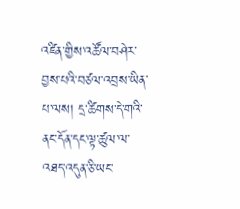འཛིན་གྱིས་འཚོལ་བཤེར་བྱས་པའི་བཙལ་འབྲས་ཡིན་པ་ལས། དྲ་ཚིགས་དེ་གའི་ནང་དོན་དང་ལྟ་ཚུལ་ལ་འཐད་འདུན་ཅི་ཡང་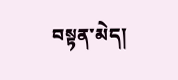བསྟན་མེད།